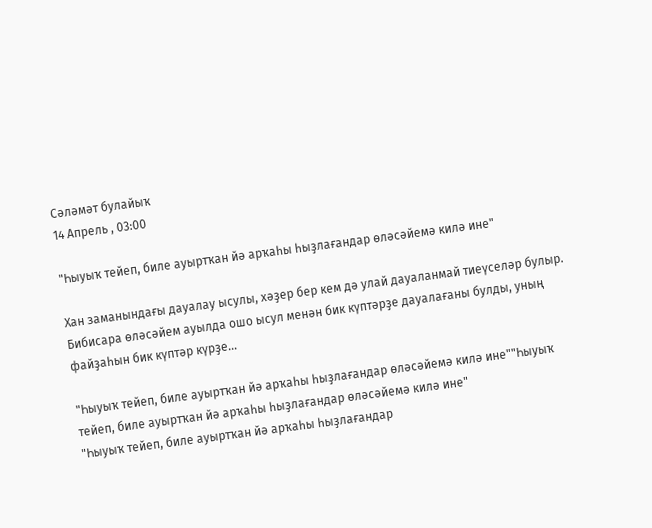Сәләмәт булайыҡ
14 Апрель , 03:00

"Һыуыҡ тейеп, биле ауыртҡан йә арҡаһы һыҙлағандар өләсәйемә килә ине"

Хан заманындағы дауалау ысулы, хәҙер бер кем дә улай дауаланмай тиеүселәр булыр. Бибисара өләсәйем ауылда ошо ысул менән бик күптәрҙе дауалағаны булды, уның файҙаһын бик күптәр күрҙе...

"Һыуыҡ тейеп, биле ауыртҡан йә арҡаһы һыҙлағандар өләсәйемә килә ине""Һыуыҡ тейеп, биле ауыртҡан йә арҡаһы һыҙлағандар өләсәйемә килә ине"
"Һыуыҡ тейеп, биле ауыртҡан йә арҡаһы һыҙлағандар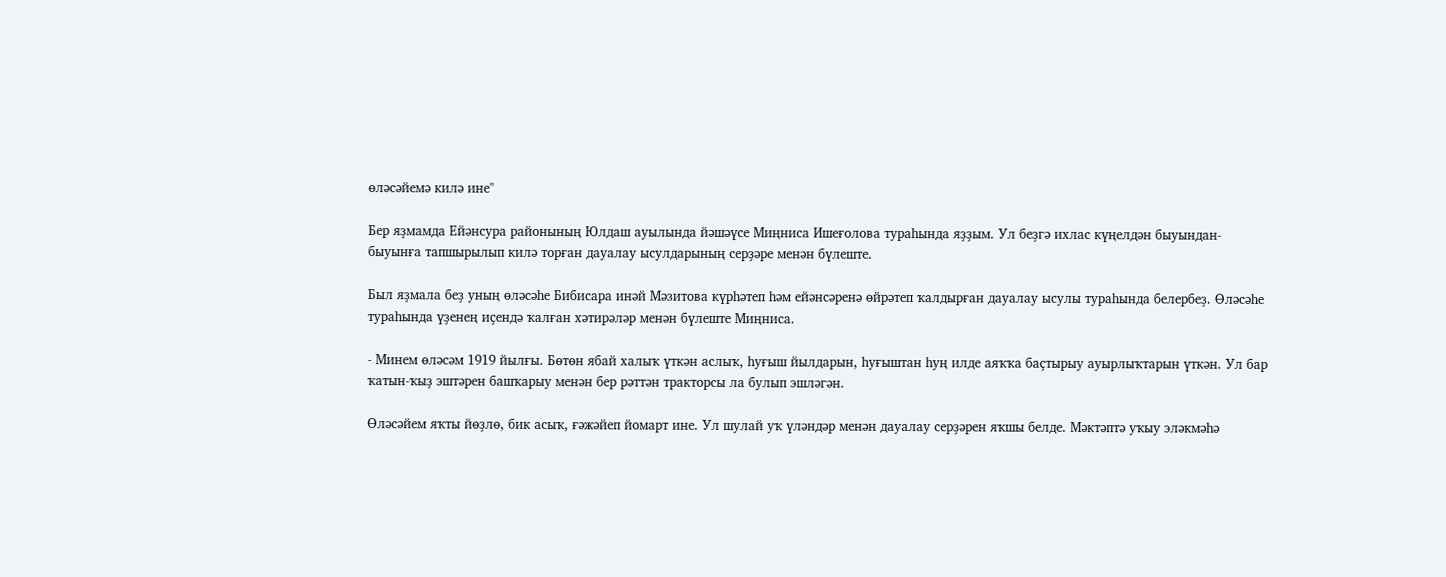өләсәйемә килә ине"

Бер яҙмамда Ейәнсура районының Юлдаш ауылында йәшәүсе Миңниса Ишеғолова тураһында яҙҙым. Ул беҙгә ихлас күңелдән быуындан-быуынға тапшырылып килә торған дауалау ысулдарының серҙәре менән бүлеште.

Был яҙмала беҙ уның өләсәһе Бибисара инәй Мәзитова күрһәтеп һәм ейәнсәренә өйрәтеп ҡалдырған дауалау ысулы тураһында белербеҙ. Өләсәһе тураһында үҙенең иҫендә ҡалған хәтирәләр менән бүлеште Миңниса.

- Минем өләсәм 1919 йылғы. Бөтөн ябай халыҡ үткән аслыҡ, һуғыш йылдарын, һуғыштан һуң илде аяҡҡа баҫтырыу ауырлыҡтарын үткән. Ул бар ҡатын-ҡыҙ эштәрен башҡарыу менән бер рәттән тракторсы ла булып эшләгән.

Өләсәйем яҡты йөҙлө, бик асыҡ, ғәжәйеп йомарт ине. Ул шулай уҡ үләндәр менән дауалау серҙәрен яҡшы белде. Мәктәптә уҡыу эләкмәһә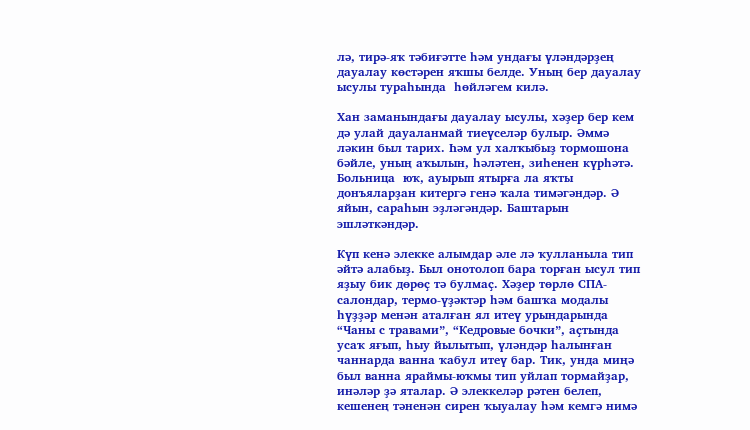лә, тирә-яҡ тәбиғәтте һәм ундағы үләндәрҙең дауалау көстәрен яҡшы белде. Уның бер дауалау ысулы тураһында  һөйләгем килә.

Хан заманындағы дауалау ысулы, хәҙер бер кем дә улай дауаланмай тиеүселәр булыр. Әммә ләкин был тарих. Һәм ул халҡыбыҙ тормошона бәйле, уның аҡылын, һәләтен, зиһенен күрһәтә. Больница  юҡ, ауырып ятырға ла яҡты донъяларҙан китергә генә ҡала тимәгәндәр. Ә яйын, сараһын эҙләгәндәр. Баштарын эшләткәндәр.

Күп кенә элекке алымдар әле лә ҡулланыла тип әйтә алабыҙ. Был онотолоп бара торған ысул тип яҙыу бик дөрөҫ тә булмаҫ. Хәҙер төрлө СПА-салондар, термо-үҙәктәр һәм башҡа модалы һүҙҙәр менән аталған ял итеү урындарында “Чаны с травами”, “Кедровые бочки”, аҫтында усаҡ яғып, һыу йылытып, үләндәр һалынған чаннарда ванна ҡабул итеү бар. Тик, унда миңә  был ванна яраймы-юҡмы тип уйлап тормайҙар, инәләр ҙә яталар. Ә элеккеләр рәтен белеп, кешенең тәненән сирен ҡыуалау һәм кемгә нимә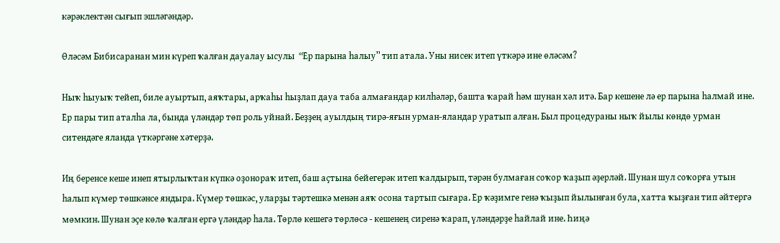кәрәклектән сығып эшләгәндәр.

Өләсәм Бибисаранан мин күреп ҡалған дауалау ысулы  “Ер парына һалыу” тип атала. Уны нисек итеп үткәрә ине өләсәм?

Ныҡ һыуыҡ тейеп, биле ауыртып, аяҡтары, арҡаһы һыҙлап дауа таба алмағандар килһәләр, башта ҡарай һәм шунан хәл итә. Бар кешене лә ер парына һалмай ине. Ер пары тип аталһа ла, бында үләндәр төп роль уйнай. Беҙҙең ауылдың тирә-яғын урман-яландар уратып алған. Был процедураны ныҡ йылы көндө урман ситендәге яланда үткәргәне хәтерҙә.

Иң беренсе кеше инеп ятырлыҡтан күпкә оҙонораҡ итеп, баш аҫтына бейегерәк итеп ҡалдырып, тәрән булмаған соҡор ҡаҙып әҙерләй. Шунан шул соҡорға утын һалып күмер төшкәнсе яндыра. Күмер төшкәс, уларҙы тәртешкә менән аяҡ осона тартып сығара. Ер ҡәҙимге генә ҡыҙып йылынған була, хатта ҡыҙған тип әйтергә мөмкин. Шунан эҫе көлө ҡалған ергә үләндәр һала. Төрлө кешегә төрлөсә - кешенең сиренә ҡарап, үләндәрҙе һайлай ине. Һиңә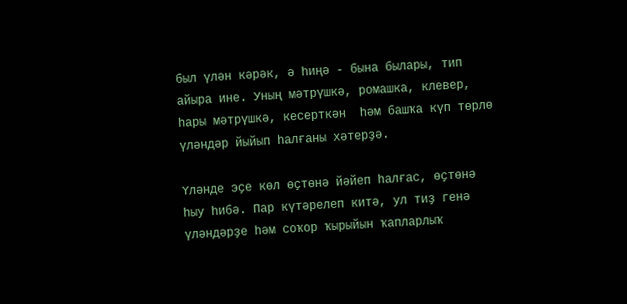был үлән кәрәк, ә һиңә - бына былары, тип айыра ине. Уның мәтрүшкә, ромашка, клевер, һары мәтрүшкә, кесерткән  һәм башҡа күп төрлө үләндәр йыйып һалғаны хәтерҙә.

Үләнде эҫе көл өҫтөнә йәйеп һалғас, өҫтөнә һыу һибә. Пар күтәрелеп китә, ул тиҙ генә үләндәрҙе һәм соҡор ҡырыйын ҡапларлыҡ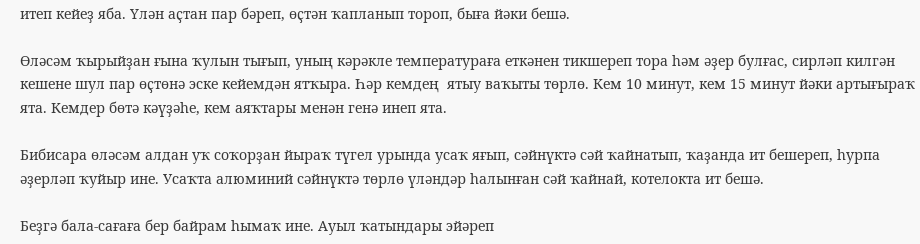итеп кейеҙ яба. Үлән аҫтан пар бәреп, өҫтән ҡапланып тороп, быға йәки бешә.

Өләсәм ҡырыйҙан ғына ҡулын тығып, уның кәрәкле температураға еткәнен тикшереп тора һәм әҙер булғас, сирләп килгән кешене шул пар өҫтөнә эске кейемдән ятҡыра. Һәр кемдең  ятыу ваҡыты төрлө. Кем 10 минут, кем 15 минут йәки артығыраҡ ята. Кемдер бөтә кәүҙәһе, кем аяҡтары менән генә инеп ята.

Бибисара өләсәм алдан уҡ соҡорҙан йыраҡ түгел урында усаҡ яғып, сәйнүктә сәй ҡайнатып, ҡаҙанда ит бешереп, һурпа әҙерләп ҡуйыр ине. Усаҡта алюминий сәйнүктә төрлө үләндәр һалынған сәй ҡайнай, котелокта ит бешә.

Беҙгә бала-сағаға бер байрам һымаҡ ине. Ауыл ҡатындары эйәреп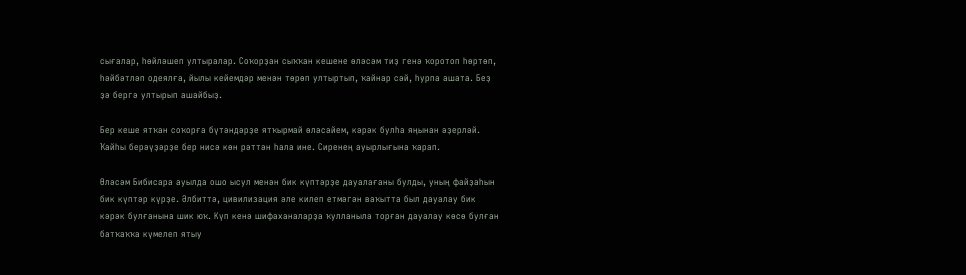сығалар, һөйләшеп ултыралар. Соҡорҙан сыҡҡан кешене өләсәм тиҙ генә ҡоротоп һөртөп, һәйбәтләп одеялға, йылы кейемдәр менән төрөп ултыртып, ҡайнар сәй, һурпа ашата. Беҙ ҙә бергә ултырып ашайбыҙ.

Бер кеше ятҡан соҡорға бүтәндәрҙе ятҡырмай өләсәйем, кәрәк булһа яңынан әҙерләй. Ҡайһы берәүҙәрҙе бер нисә көн рәттән һала ине. Сиренең ауырлығына ҡарап.

Өләсәм Бибисара ауылда ошо ысул менән бик күптәрҙе дауалағаны булды, уның файҙаһын бик күптәр күрҙе. Әлбиттә, цивилизация әле килеп етмәгән ваҡытта был дауалау бик кәрәк булғанына шик юҡ. Күп кенә шифаханаларҙа ҡулланыла торған дауалау көсө булған батҡаҡҡа күмелеп ятыу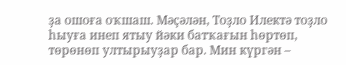ҙа ошоға оҡшаш. Мәҫәлән, Тоҙло Илектә тоҙло һыуға инеп ятыу йәки батҡағын һөртөп, төрөнөп ултырыуҙар бар. Мин күргән –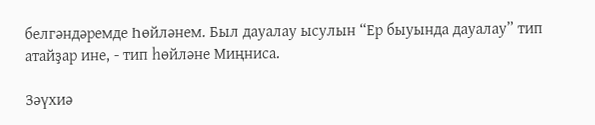белгәндәремде Һөйләнем. Был дауалау ысулын “Ер быуында дауалау” тип атайҙар ине, - тип һөйләне Миңниса.

Зәүхиә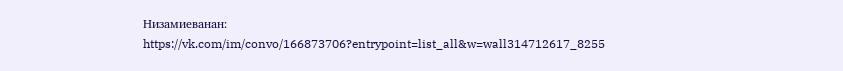Низамиеванан: https://vk.com/im/convo/166873706?entrypoint=list_all&w=wall314712617_8255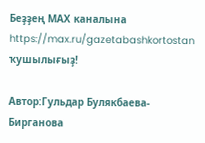Беҙҙең МАХ каналына https://max.ru/gazetabashkortostan ҡушылығыҙ!

Автор:Гульдар Булякбаева-Бирганова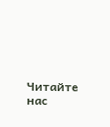Читайте нас